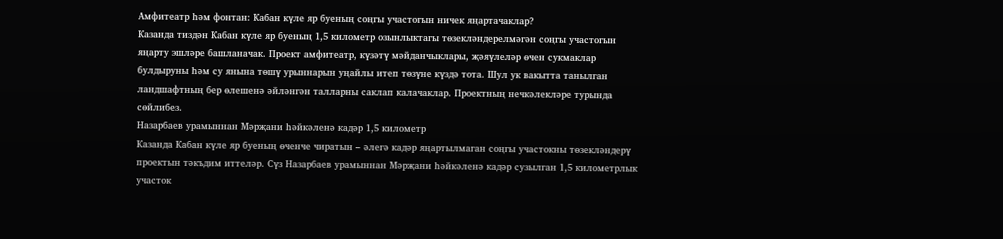Амфитеатр һәм фонтан: Кабан күле яр буеның соңгы участогын ничек яңартачаклар?
Казанда тиздән Кабан күле яр буеның 1,5 километр озынлыктагы төзекләндерелмәгән соңгы участогын яңарту эшләре башланачак. Проект амфитеатр, күзәтү мәйданчыклары, җәяүлеләр өчен сукмаклар булдыруны һәм су янына төшү урыннарын уңайлы итеп төзүне күздә тота. Шул ук вакытта танылган ландшафтның бер өлешенә әйләнгән талларны саклап калачаклар. Проектның нечкәлекләре турында сөйлибез.
Назарбаев урамыннан Мәрҗани һәйкәленә кадәр 1,5 километр
Казанда Кабан күле яр буеның өченче чиратын – әлегә кадәр яңартылмаган соңгы участокны төзекләндерү проектын тәкъдим иттеләр. Сүз Назарбаев урамыннан Мәрҗани һәйкәленә кадәр сузылган 1,5 километрлык участок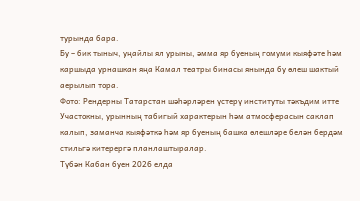турында бара.
Бу – бик тыныч, уңайлы ял урыны, әмма яр буеның гомуми кыяфәте һәм каршыда урнашкан яңа Камал театры бинасы янында бу өлеш шактый аерылып тора.
Фото: Рендерны Татарстан шәһәрләрен үстерү институты тәкъдим итте
Участокны, урынның табигый характерын һәм атмосферасын саклап калып, заманча кыяфәткә һәм яр буеның башка өлешләре белән бердәм стильгә китерергә планлаштыралар.
Түбән Кабан буен 2026 елда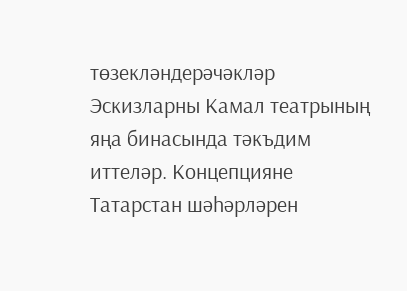төзекләндерәчәкләр
Эскизларны Камал театрының яңа бинасында тәкъдим иттеләр. Концепцияне Татарстан шәһәрләрен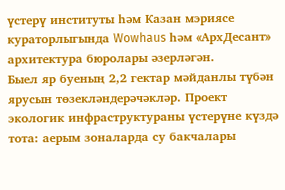үстерү институты һәм Казан мэриясе кураторлыгында Wowhaus һәм «АрхДесант» архитектура бюролары әзерләгән.
Быел яр буеның 2,2 гектар мәйданлы түбән ярусын төзекләндерәчәкләр. Проект экологик инфраструктураны үстерүне күздә тота: аерым зоналарда су бакчалары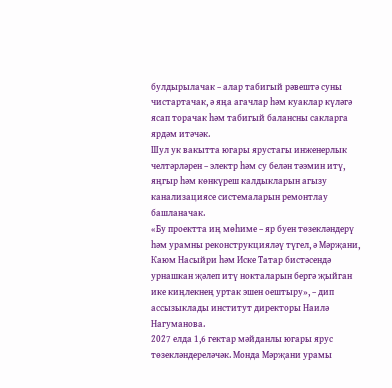булдырылачак – алар табигый рәвештә суны чистартачак, ә яңа агачлар һәм куаклар күләгә ясап торачак һәм табигый балансны сакларга ярдәм итәчәк.
Шул ук вакытта югары ярустагы инженерлык челтәрләрен – электр һәм су белән тәэмин итү, яңгыр һәм көнкүреш калдыкларын агызу канализациясе системаларын ремонтлау башланачак.
«Бу проектта иң мөһиме – яр буен төзекләндерү һәм урамны реконструкцияләү түгел, ә Мәрҗани, Каюм Насыйри һәм Иске Татар бистәсендә урнашкан җәлеп итү нокталарын бергә җыйган ике киңлекнең уртак эшен оештыру», – дип ассызыклады институт директоры Наилә Нагуманова.
2027 елда 1,6 гектар мәйданлы югары ярус төзекләндереләчәк. Монда Мәрҗани урамы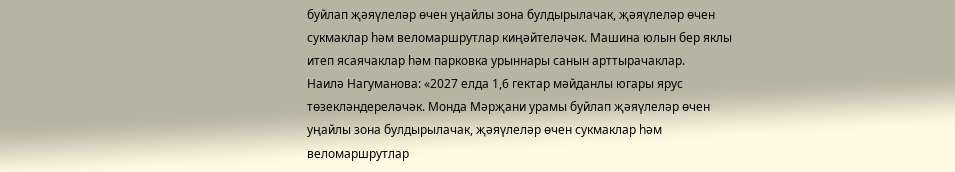буйлап җәяүлеләр өчен уңайлы зона булдырылачак, җәяүлеләр өчен сукмаклар һәм веломаршрутлар киңәйтеләчәк. Машина юлын бер яклы итеп ясаячаклар һәм парковка урыннары санын арттырачаклар.
Наилә Нагуманова: «2027 елда 1,6 гектар мәйданлы югары ярус төзекләндереләчәк. Монда Мәрҗани урамы буйлап җәяүлеләр өчен уңайлы зона булдырылачак, җәяүлеләр өчен сукмаклар һәм веломаршрутлар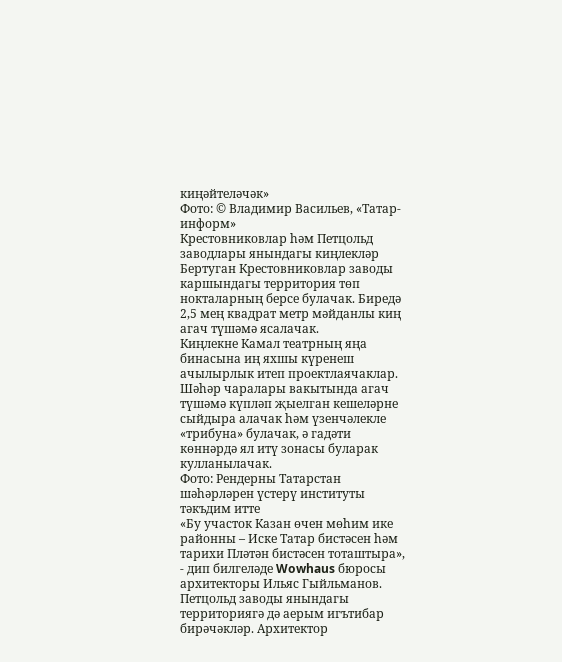киңәйтеләчәк»
Фото: © Владимир Васильев, «Татар-информ»
Крестовниковлар һәм Петцольд заводлары янындагы киңлекләр
Бертуган Крестовниковлар заводы каршындагы территория төп нокталарның берсе булачак. Биредә 2,5 мең квадрат метр мәйданлы киң агач түшәмә ясалачак.
Киңлекне Камал театрның яңа бинасына иң яхшы күренеш ачылырлык итеп проектлаячаклар. Шәһәр чаралары вакытында агач түшәмә күпләп җыелган кешеләрне сыйдыра алачак һәм үзенчәлекле «трибуна» булачак, ә гадәти көннәрдә ял итү зонасы буларак кулланылачак.
Фото: Рендерны Татарстан шәһәрләрен үстерү институты тәкъдим итте
«Бу участок Казан өчен мөһим ике районны – Иске Татар бистәсен һәм тарихи Пләтән бистәсен тоташтыра», - дип билгеләде Wowhaus бюросы архитекторы Ильяс Гыйльманов.
Петцольд заводы янындагы территориягә дә аерым игътибар бирәчәкләр. Архитектор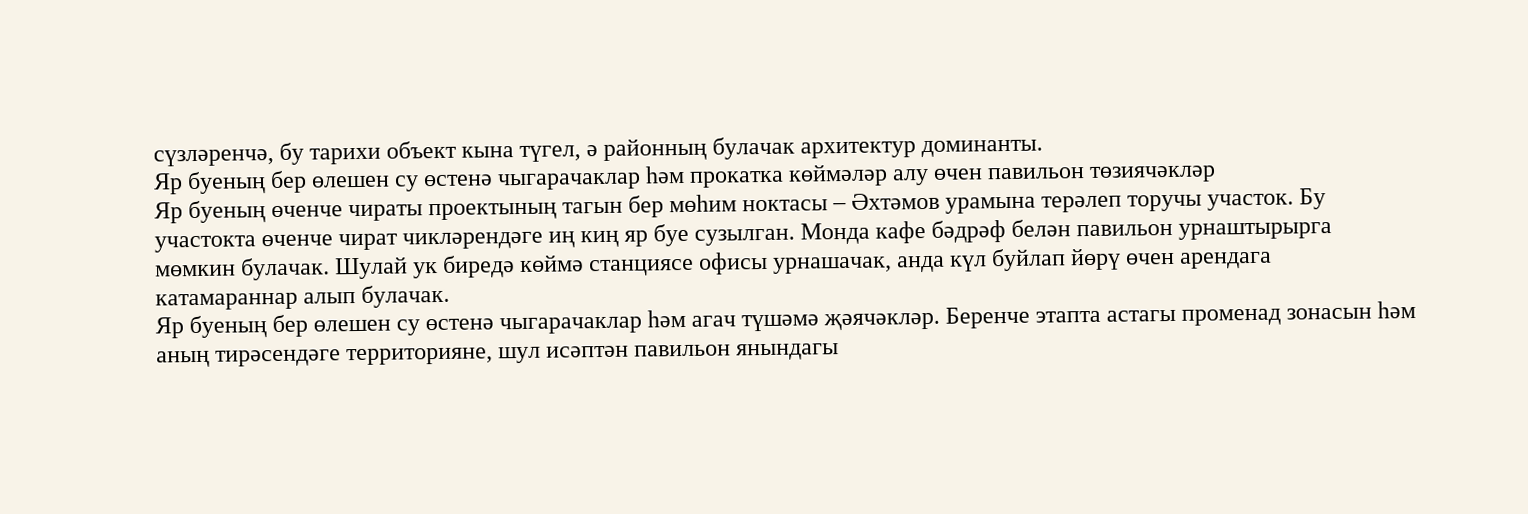сүзләренчә, бу тарихи объект кына түгел, ә районның булачак архитектур доминанты.
Яр буеның бер өлешен су өстенә чыгарачаклар һәм прокатка көймәләр алу өчен павильон төзиячәкләр
Яр буеның өченче чираты проектының тагын бер мөһим ноктасы – Әхтәмов урамына терәлеп торучы участок. Бу участокта өченче чират чикләрендәге иң киң яр буе сузылган. Монда кафе бәдрәф белән павильон урнаштырырга мөмкин булачак. Шулай ук биредә көймә станциясе офисы урнашачак, анда күл буйлап йөрү өчен арендага катамараннар алып булачак.
Яр буеның бер өлешен су өстенә чыгарачаклар һәм агач түшәмә җәячәкләр. Беренче этапта астагы променад зонасын һәм аның тирәсендәге территорияне, шул исәптән павильон янындагы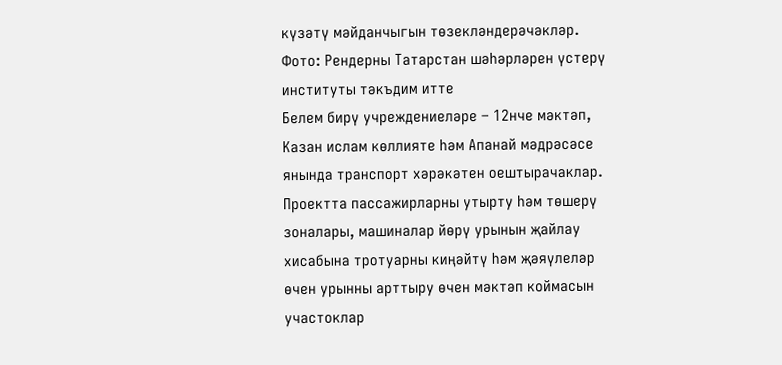күзәтү мәйданчыгын төзекләндерәчәкләр.
Фото: Рендерны Татарстан шәһәрләрен үстерү институты тәкъдим итте
Белем бирү учреждениеләре – 12нче мәктәп, Казан ислам көллияте һәм Апанай мәдрәсәсе янында транспорт хәрәкәтен оештырачаклар. Проектта пассажирларны утырту һәм төшерү зоналары, машиналар йөрү урынын җайлау хисабына тротуарны киңәйтү һәм җәяүлеләр өчен урынны арттыру өчен мәктәп коймасын участоклар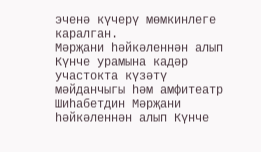эченә күчерү мөмкинлеге каралган.
Мәрҗани һәйкәленнән алып Күнче урамына кадәр участокта күзәтү мәйданчыгы һәм амфитеатр
Шиһабетдин Мәрҗани һәйкәленнән алып Күнче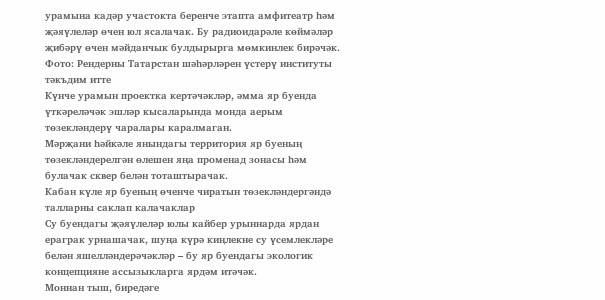урамына кадәр участокта беренче этапта амфитеатр һәм җәяүлеләр өчен юл ясалачак. Бу радиоидарәле көймәләр җибәрү өчен мәйданчык булдырырга мөмкинлек бирәчәк.
Фото: Рендерны Татарстан шәһәрләрен үстерү институты тәкъдим итте
Күнче урамын проектка кертәчәкләр, әмма яр буенда үткәреләчәк эшләр кысаларында монда аерым төзекләндерү чаралары каралмаган.
Мәрҗани һәйкәле янындагы территория яр буеның төзекләндерелгән өлешен яңа променад зонасы һәм булачак сквер белән тоташтырачак.
Кабан күле яр буеның өченче чиратын төзекләндергәндә талларны саклап калачаклар
Су буендагы җәяүлеләр юлы кайбер урыннарда ярдан ераграк урнашачак, шуңа күрә киңлекне су үсемлекләре белән яшелләндерәчәкләр – бу яр буендагы экологик концепцияне ассызыкларга ярдәм итәчәк.
Моннан тыш, биредәге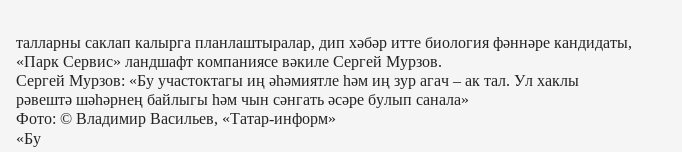талларны саклап калырга планлаштыралар, дип хәбәр итте биология фәннәре кандидаты, «Парк Сервис» ландшафт компаниясе вәкиле Сергей Мурзов.
Сергей Мурзов: «Бу участоктагы иң әһәмиятле һәм иң зур агач – ак тал. Ул хаклы рәвештә шәһәрнең байлыгы һәм чын сәнгать әсәре булып санала»
Фото: © Владимир Васильев, «Татар-информ»
«Бу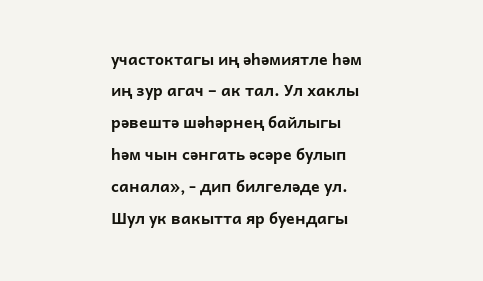участоктагы иң әһәмиятле һәм иң зур агач – ак тал. Ул хаклы рәвештә шәһәрнең байлыгы һәм чын сәнгать әсәре булып санала», - дип билгеләде ул.
Шул ук вакытта яр буендагы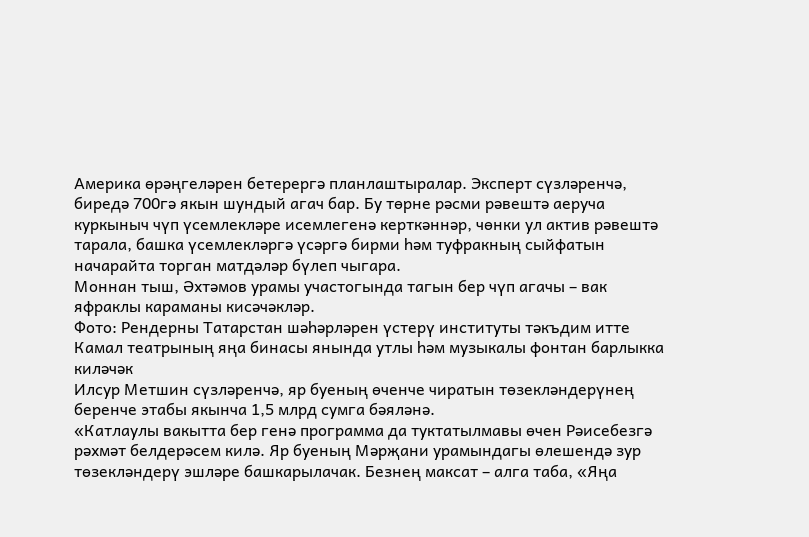Америка өрәңгеләрен бетерергә планлаштыралар. Эксперт сүзләренчә, биредә 700гә якын шундый агач бар. Бу төрне рәсми рәвештә аеруча куркыныч чүп үсемлекләре исемлегенә керткәннәр, чөнки ул актив рәвештә тарала, башка үсемлекләргә үсәргә бирми һәм туфракның сыйфатын начарайта торган матдәләр бүлеп чыгара.
Моннан тыш, Әхтәмов урамы участогында тагын бер чүп агачы – вак яфраклы караманы кисәчәкләр.
Фото: Рендерны Татарстан шәһәрләрен үстерү институты тәкъдим итте
Камал театрының яңа бинасы янында утлы һәм музыкалы фонтан барлыкка киләчәк
Илсур Метшин сүзләренчә, яр буеның өченче чиратын төзекләндерүнең беренче этабы якынча 1,5 млрд сумга бәяләнә.
«Катлаулы вакытта бер генә программа да туктатылмавы өчен Рәисебезгә рәхмәт белдерәсем килә. Яр буеның Мәрҗани урамындагы өлешендә зур төзекләндерү эшләре башкарылачак. Безнең максат – алга таба, «Яңа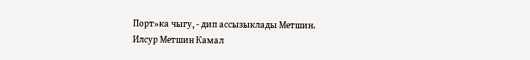Порт»ка чыгу, - дип ассызыклады Метшин.
Илсур Метшин Камал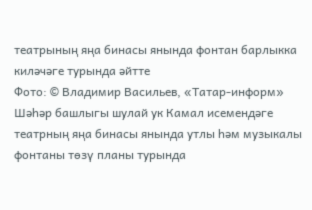театрының яңа бинасы янында фонтан барлыкка киләчәге турында әйтте
Фото: © Владимир Васильев, «Татар-информ»
Шәһәр башлыгы шулай ук Камал исемендәге театрның яңа бинасы янында утлы һәм музыкалы фонтаны төзү планы турында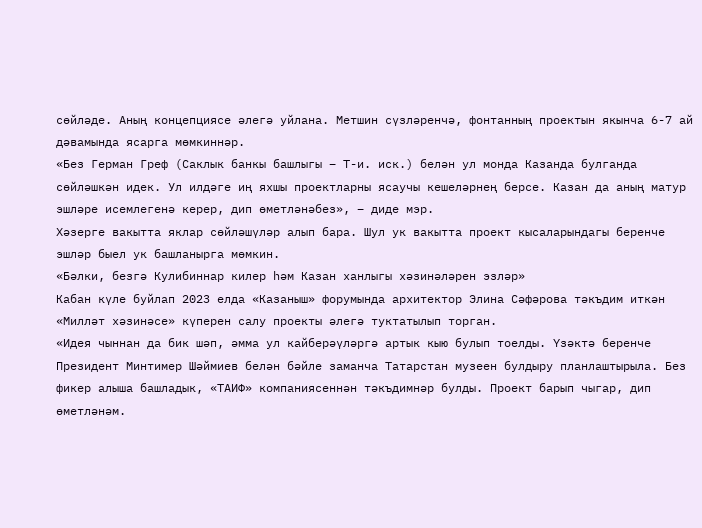сөйләде. Аның концепциясе әлегә уйлана. Метшин сүзләренчә, фонтанның проектын якынча 6-7 ай дәвамында ясарга мөмкиннәр.
«Без Герман Греф (Саклык банкы башлыгы – Т-и. иск.) белән ул монда Казанда булганда сөйләшкән идек. Ул илдәге иң яхшы проектларны ясаучы кешеләрнең берсе. Казан да аның матур эшләре исемлегенә керер, дип өметләнәбез», – диде мэр.
Хәзерге вакытта яклар сөйләшүләр алып бара. Шул ук вакытта проект кысаларындагы беренче эшләр быел ук башланырга мөмкин.
«Бәлки, безгә Кулибиннар килер һәм Казан ханлыгы хәзинәләрен эзләр»
Кабан күле буйлап 2023 елда «Казаныш» форумында архитектор Элина Сәфәрова тәкъдим иткән «Милләт хәзинәсе» күперен салу проекты әлегә туктатылып торган.
«Идея чыннан да бик шәп, әмма ул кайберәүләргә артык кыю булып тоелды. Үзәктә беренче Президент Минтимер Шәймиев белән бәйле заманча Татарстан музеен булдыру планлаштырыла. Без фикер алыша башладык, «ТАИФ» компаниясеннән тәкъдимнәр булды. Проект барып чыгар, дип өметләнәм.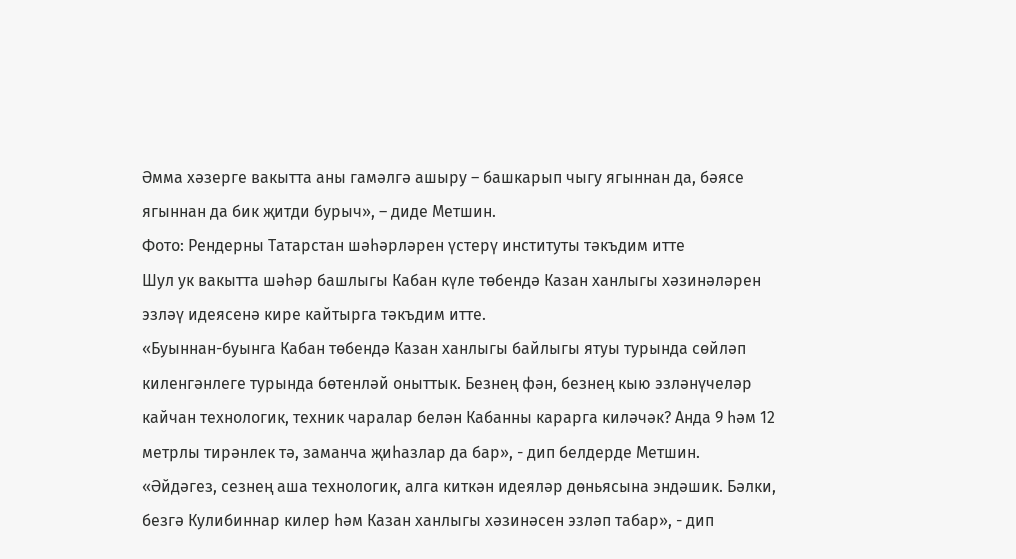Әмма хәзерге вакытта аны гамәлгә ашыру – башкарып чыгу ягыннан да, бәясе ягыннан да бик җитди бурыч», – диде Метшин.
Фото: Рендерны Татарстан шәһәрләрен үстерү институты тәкъдим итте
Шул ук вакытта шәһәр башлыгы Кабан күле төбендә Казан ханлыгы хәзинәләрен эзләү идеясенә кире кайтырга тәкъдим итте.
«Буыннан-буынга Кабан төбендә Казан ханлыгы байлыгы ятуы турында сөйләп киленгәнлеге турында бөтенләй оныттык. Безнең фән, безнең кыю эзләнүчеләр кайчан технологик, техник чаралар белән Кабанны карарга киләчәк? Анда 9 һәм 12 метрлы тирәнлек тә, заманча җиһазлар да бар», - дип белдерде Метшин.
«Әйдәгез, сезнең аша технологик, алга киткән идеяләр дөньясына эндәшик. Бәлки, безгә Кулибиннар килер һәм Казан ханлыгы хәзинәсен эзләп табар», - дип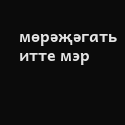мөрәҗәгать итте мэр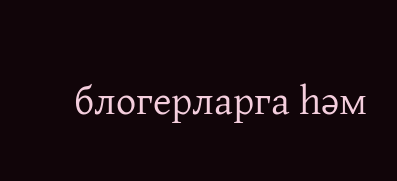блогерларга һәм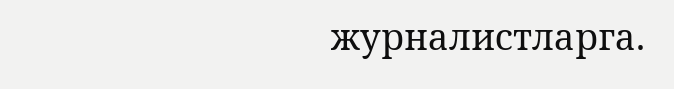журналистларга.